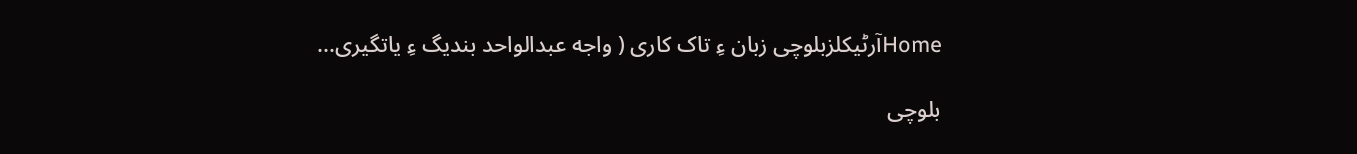Homeآرٹیکلزبلوچی زبان ءِ تاک کاری ( واجه عبدالواحد بندیگ ءِ یاتگیری...

بلوچی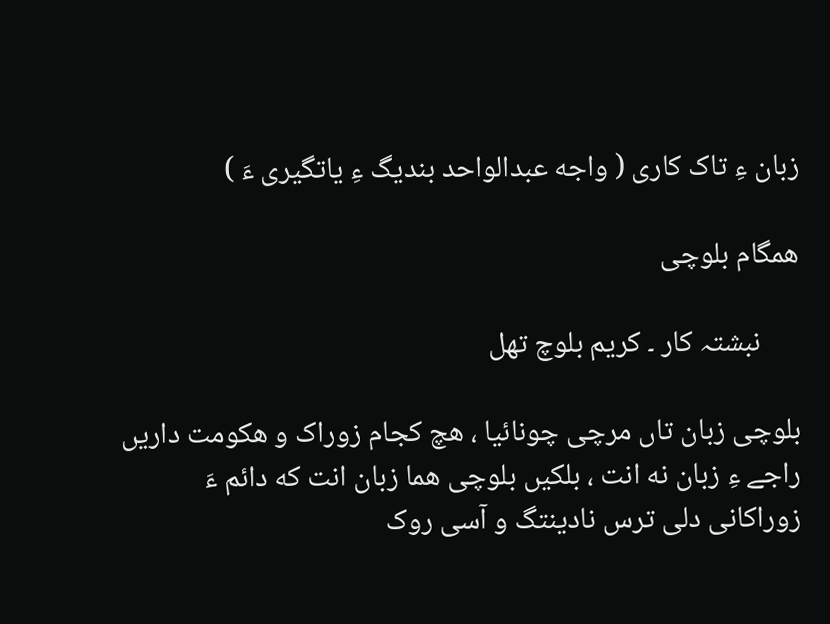زبان ءِ تاک کاری ( واجه عبدالواحد بندیگ ءِ یاتگیری ءَ )

ھمگام بلوچی

      نبشتہ کار ۔ کریم بلوچ تھل

بلوچی زبان تاں مرچی چونائیا ، هچ کجام زوراک و هکومت داریں راجے ءِ زبان نه انت ، بلکیں بلوچی هما زبان انت که دائم ءَ زوراکانی دلی ترس نادینتگ و آسی روک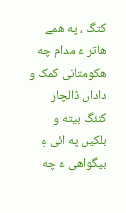کتگ ، په همے هاتر ءَ مدام چه هکومتانی کمک و داداں ڈالچار کنئگ بیته و بلکیں په ائی ءِ بیگواهی ءَ چه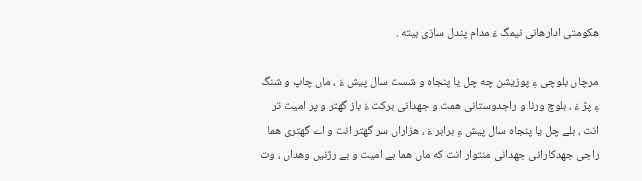هکومتی ادارهانی نیمگ ءَ مدام پندل سازی بیته .

مرچاں بلوچی ءِ پوزیشن چه چل یا پنجاه و شست سال پیش ءَ ، ماں چاپ و شنگ ءِ پڑ ءَ ، بلوچ ورنا و راجدوستانی همت و جهدانی برکت ءَ باز گهتر و پر امیت تر انت ، بلے چل یا پنجاه سال پیش ءِ برابر ءَ ، هزاراں سر گهتر انت و اے گهتری هما راجی جهدکارانی جهدانی منتوار انت که ماں هما بے امیت و بے رژنیں وهداں ، وت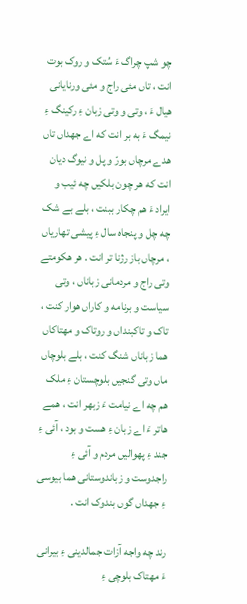چو شپ چراگ ءَ سُتک و روک بوت انت ، تاں مئی راج و مئی ورنایانی هیال ءَ ، وتی و وتی زبان ءِ رکینگ ءِ نیمگ ءَ به بر انت که اے جهداں تاں هدے مرچاں بورّ و پل و نیوگ دیان انت که هر چون بلکیں چه ئیب و ایراد ءَ هم چکار ببنت ، بلے بے شک چه چل و پنجاه سال ءِ پیشی تهاریاں ، مرچاں باز رژنا تر انت . هر هکومتے وتی راج و مردمانی زباناں ، وتی سیاست و برنامه و کاراں هوار کنت ، تاک و تاکبنداں و روتاک و مهتاکاں هما زباناں شنگ کنت ، بلے بلوچاں ماں وتی گنجیں بلوچستان ءِ ملک هم چه اے نیامت ءَ زبهر انت ، همے هاتر ءَ اے زبان ءِ هست و بود ، آئی ءِ جند ءِ پهوالیں مردم و آئی ءِ راجدوست و زباندوستانی هما بیوسی ءِ جهداں گوں بندوک انت .

رند چه واجه آزات جمالدینی ءِ بیرانی ءَ مهتاک بلوچی ءِ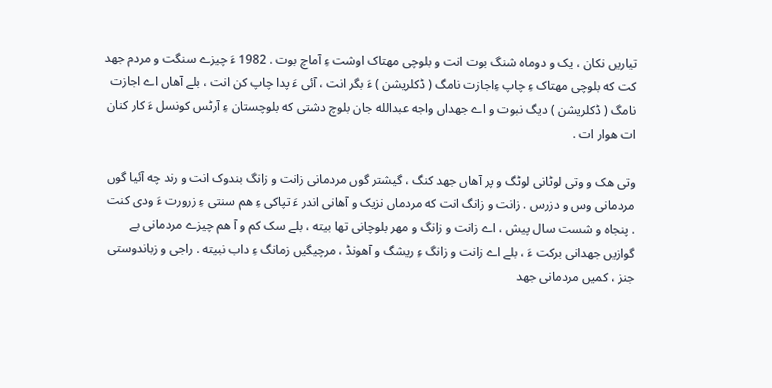تیاریں نکان ، یک و دوماه شنگ بوت انت و بلوچی مهتاک اوشت ءِ آماچ بوت . 1982 ءَ چیزے سنگت و مردم جهد کت که بلوچی مهتاک ءِ چاپ ءِاجازت نامگ ( ڈکلریشن ) ءَ بگر انت ، آئی ءَ پدا چاپ کن انت ، بلے آهاں اے اجازت نامگ ( ڈکلریشن ) دیگ نبوت و اے جهداں واجه عبدالله جان بلوچ دشتی که بلوچستان ءِ آرٹس کونسل ءَ کار کنان ات هوار ات .

وتی هک و وتی لوٹانی لوٹگ و پر آهاں جهد کنگ ، گیشتر گوں مردمانی زانت و زانگ بندوک انت و رند چه آئیا گوں مردمانی وس و دزرس . زانت و زانگ انت که مردماں نزیک و آهانی اندر ءَ تپاکی ءِ هم سنتی ءِ زرورت ءَ ودی کنت . پنجاه و شست سال پیش ، اے زانت و زانگ و مهر بلوچانی تها بیته ، بلے سک کم و آ هم چیزے مردمانی بے گوازیں جهدانی برکت ءَ ، بلے اے زانت و زانگ ءِ ریشگ و آهونڈ ، مرچیگیں زمانگ ءِ داب نبیته . راجی و زباندوستی جنز ، کمیں مردمانی جهد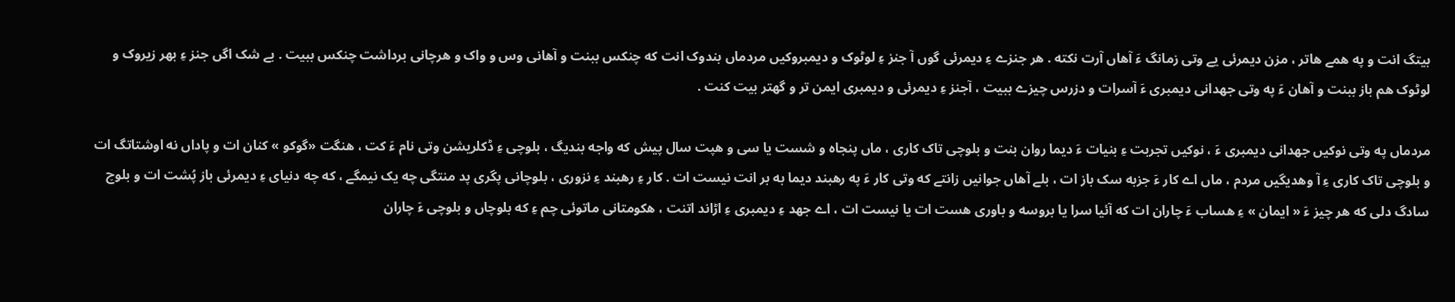بیتگ انت و په همے هاتر ، مزن دیمرئی یے وتی زمانگ ءَ آهاں آرت نکته . هر جنزے ءِ دیمرئی گوں آ جنز ءِ لوٹوک و دیمبروکیں مردماں بندوک انت که چنکس ببنت و آهانی وس و واک و هرچانی برداشت چنکس ببیت . بے شک اگں جنز ءِ بهر زیروک و لوٹوک هم باز ببنت و آهان ءَ په وتی جهدانی دیمبری ءَ آسرات و دزرس چیزے ببیت ، آجنز ءِ دیمرئی و دیمبری ایمن تر و گهتر بیت کنت .

مردماں په وتی نوکیں جهدانی دیمبری ءَ ، نوکیں تجربت ءِ بنیات ءَ دیما روان بنت و بلوچی تاک کاری ، ماں پنجاه و شست یا سی و هپت سال پیش که واجه بندیگ ، بلوچی ءِ ڈکلریشن وتی نام ءَ کت ، هنگت «گوکو » کنان ات و پاداں نه اوشتاتگ ات و بلوچی تاک کاری ءِ آ وهدیگیں مردم ، ماں اے کار ءَ جزبه سک باز ات ، بلے آهاں جوانیں زانتے که وتی کار ءَ په رهبند دیما به بر انت نیست ات . کار ءِ رهبند ءِ نزوری ، بلوچانی پگری پد منتگی چه یک نیمگے ، که چه دنیای ءِ دیمرئی باز پُشت ات و بلوچ سادگ دلی که هر چیز ءَ « ایمان » ءِ هساب ءَ چاران ات که آئیا سرا یا بروسه و باوری هست ات یا نیست ات ، اے جهد ءِ دیمبری ءِ اڑاند اتنت ، هکومتانی ماتوئی چم ءِ که بلوچاں و بلوچی ءَ چاران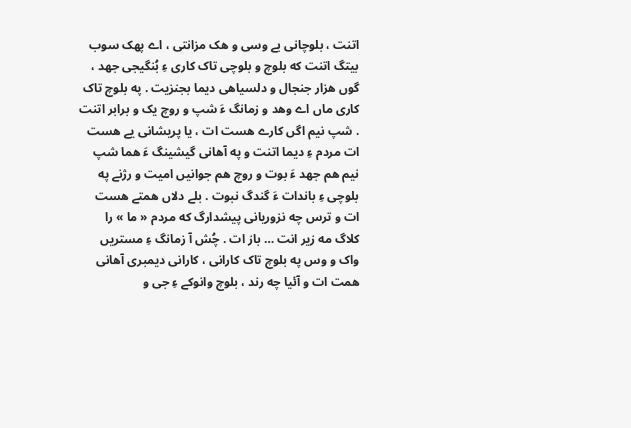اتنت ، بلوچانی بے وسی و هک مزانتی ، اے پهک سوب بیتگ اتنت که بلوچ و بلوچی تاک کاری ءِ بُنگیجی جهد ، گوں هزار جنجال و دلسیاهی دیما بجنزیت . په بلوچ تاک کاری ماں اے وهد و زمانگ ءَ شپ و روچ یک و برابر اتنت . شپ نیم اگں کارے هست ات ، یا پریشانی یے هست ات مردم ءِ دیما اتنت و په آهانی گیشینگ ءَ هما شپ نیم هم جهد ءَ بوت و روچ هم جوانیں امیت و رژنے په بلوچی ءِ باندات ءَ گندگ نبوت . بلے دلاں همتے هست ات و ترس چه نزوریانی پیشدارگ که مردم « ما » را کلاگ مه زیر انت … باز ات . چُش آ زمانگ ءِ مستریں واک و وس په بلوچ تاک کارانی ، کارانی دیمبری آهانی همت ات و آئیا چه رند ، بلوچ وانوکے ءِ جی و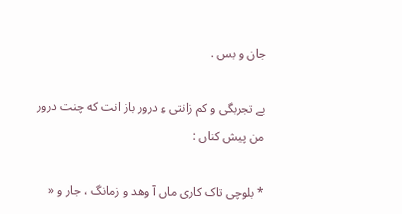جان و بس .

بے تجربگی و کم زانتی ءِ درور باز انت که چنت درور من پیش کناں :

* بلوچی تاک کاری ماں آ وهد و زمانگ ، جار و «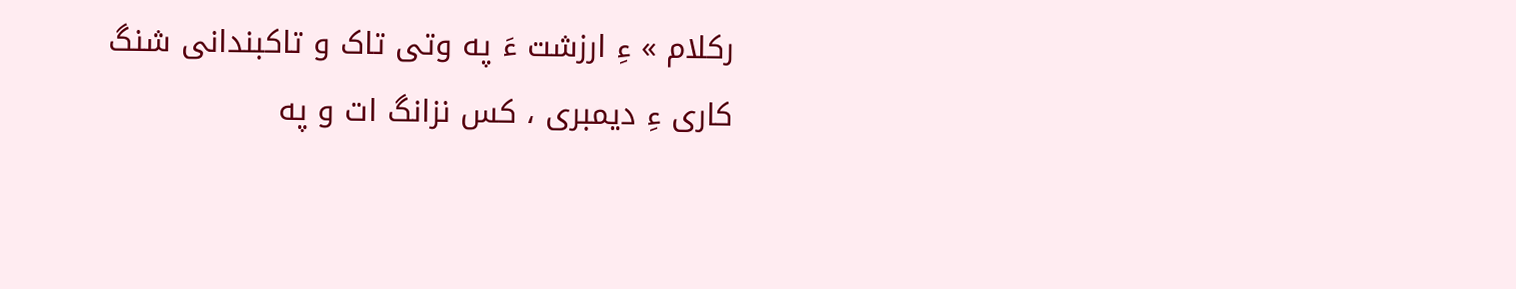رکلام » ءِ ارزشت ءَ په وتی تاک و تاکبندانی شنگ کاری ءِ دیمبری ، کس نزانگ ات و په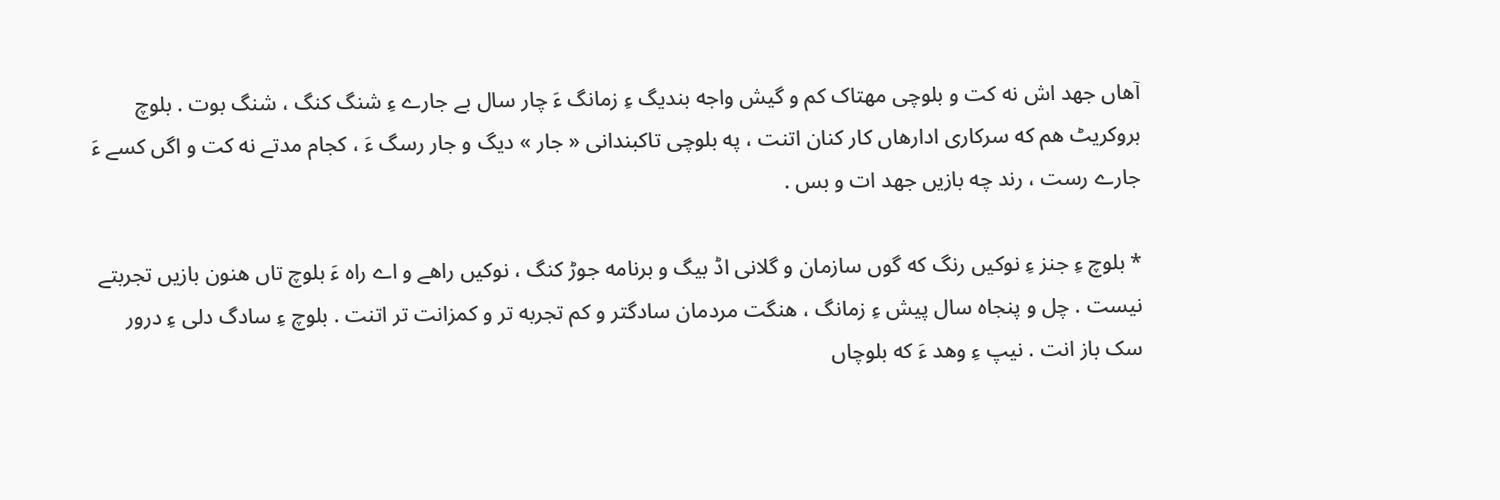آهاں جهد اش نه کت و بلوچی مهتاک کم و گیش واجه بندیگ ءِ زمانگ ءَ چار سال بے جارے ءِ شنگ کنگ ، شنگ بوت . بلوچ بروکریٹ هم که سرکاری ادارهاں کار کنان اتنت ، په بلوچی تاکبندانی « جار » دیگ و جار رسگ ءَ ، کجام مدتے نه کت و اگں کسے ءَ جارے رست ، رند چه بازیں جهد ات و بس .

* بلوچ ءِ جنز ءِ نوکیں رنگ که گوں سازمان و گلانی اڈ بیگ و برنامه جوڑ کنگ ، نوکیں راهے و اے راه ءَ بلوچ تاں هنون بازیں تجربتے نیست . چل و پنجاه سال پیش ءِ زمانگ ، هنگت مردمان سادگتر و کم تجربه تر و کمزانت تر اتنت . بلوچ ءِ سادگ دلی ءِ درور سک باز انت . نیپ ءِ وهد ءَ که بلوچاں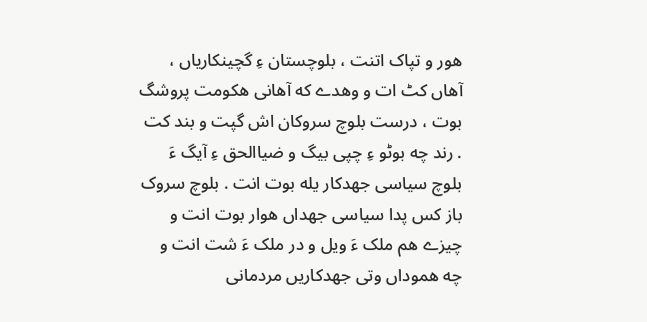هور و تپاک اتنت ، بلوچستان ءِ گچینکاریاں ، آهاں کٹ ات و وهدے که آهانی هکومت پروشگ بوت ، درست بلوچ سروکان اش گپت و بند کت . رند چه بوٹو ءِ چپی بیگ و ضیاالحق ءِ آیگ ءَ بلوچ سیاسی جهدکار یله بوت انت . بلوچ سروک باز کس پدا سیاسی جهداں هوار بوت انت و چیزے هم ملک ءَ ویل و در ملک ءَ شت انت و چه هموداں وتی جهدکاریں مردمانی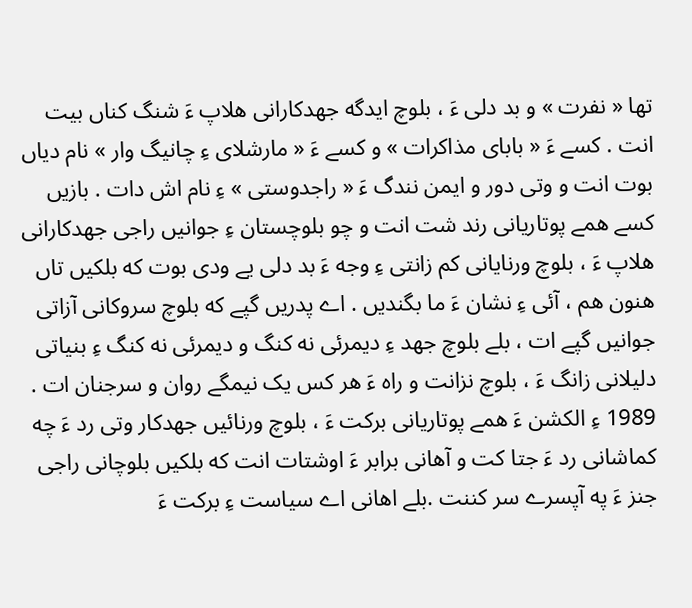تها « نفرت » و بد دلی ءَ ، بلوچ ایدگه جهدکارانی هلاپ ءَ شنگ کناں بیت انت . کسے ءَ « بابای مذاکرات » و کسے ءَ « مارشلای ءِ چانیگ وار » نام دیاں بوت انت و وتی دور و ایمن نندگ ءَ « راجدوستی » ءِ نام اش دات . بازیں کسے همے پوتاریانی رند شت انت و چو بلوچستان ءِ جوانیں راجی جهدکارانی هلاپ ءَ ، بلوچ ورنایانی کم زانتی ءِ وجه ءَ بد دلی یے ودی بوت که بلکیں تاں هنون هم ، آئی ءِ نشان ءَ ما بگندیں . اے پدریں گپے که بلوچ سروکانی آزاتی جوانیں گپے ات ، بلے بلوچ جهد ءِ دیمرئی نه کنگ و دیمرئی نه کنگ ءِ بنیاتی دلیلانی زانگ ءَ ، بلوچ نزانت و راه ءَ هر کس یک نیمگے روان و سرجنان ات . 1989 ءِ الکشن ءَ همے پوتاریانی برکت ءَ ، بلوچ ورنائیں جهدکار وتی رد ءَ چه کماشانی رد ءَ جتا کت و آهانی برابر ءَ اوشتات انت که بلکیں بلوچانی راجی جنز ءَ په آپسرے سر کننت .بلے اهانی اے سیاست ءِ برکت ءَ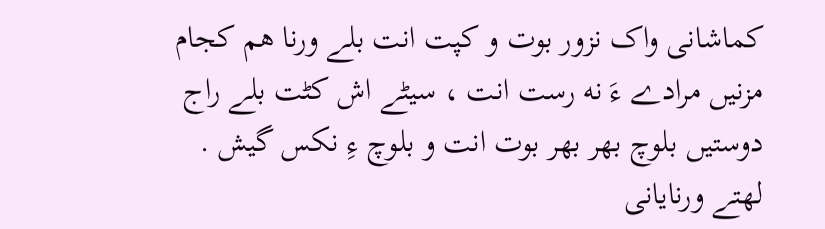کماشانی واک نزور بوت و کپت انت بلے ورنا هم کجام مزنیں مرادے ءَ نه رست انت ، سیٹے اش کٹت بلے راج دوستیں بلوچ بهر بهر بوت انت و بلوچ ءِ نکس گیش . لهتے ورنایانی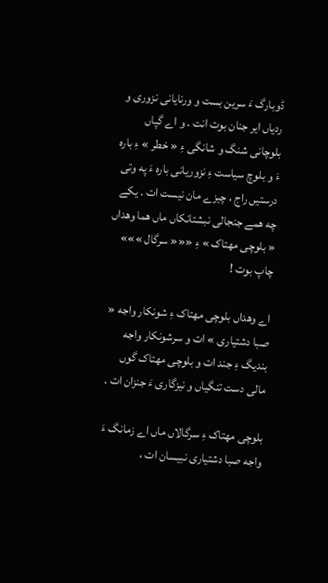ڈوبارگ ءَ سرین بست و ورنایانی نزوری و ردیاں ایر جنان بوت انت . و اے گپاں بلوچانی شنگ و شانگی ءِ « خطر » ءِ باره ءَ و بلوچ سیاست ءِ نزوریانی باره ءَ په وتی درستیں راج ، چیزے مان نیست ات . یکے چه همے جنجالی نبشتانکاں ماں هما وهداں « بلوچی مهتاک » ءِ ««« سرگال »»» چاپ بوت !

اے وهداں بلوچی مهتاک ءِ شونکار واجه « صبا دشتیاری » ات و سرشونکار واجه بندیگ ءِ جند ات و بلوچی مهتاک گوں مالی دست تنگیاں و نیزگاری ءَ جنزان ات .

بلوچی مهتاک ءِ سرگالاں ماں اے زمانگ ءَ واجه صبا دشتیاری نبیسان ات ،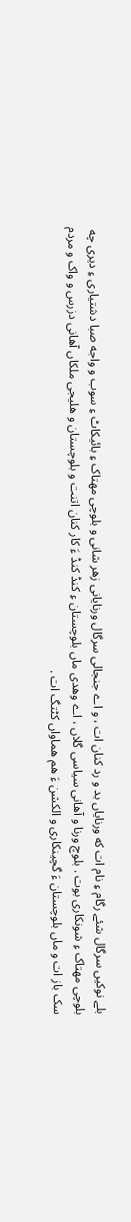بلے نوکیں سرگال شئے رگام ءِ نام ات که ورنایاں بد و رد کنان ات ، و اے جنجالی سرگال ورنایانی زهر شانی و بلوچی مهتاک ءِ بائیکاٹ ءِ سوب و واجه صبا دشتیاری ءِ دیری چه بلوچی مهتاک ءِ شونکاری بوت . بلوچ ورنا و آهانی سیاسی گلاں ، اے وهدی ماں بلوچستان ءِ کنڈ کنڈ ءَ کار کنان اتنت و بلوچستان و هلیجی ملکاں آهانی دزرس و واک و مردم سک باز ات و ماں بلوچستان ءَ گچینکاری و الکشن ءَ هم هماواں کٹتگ ات .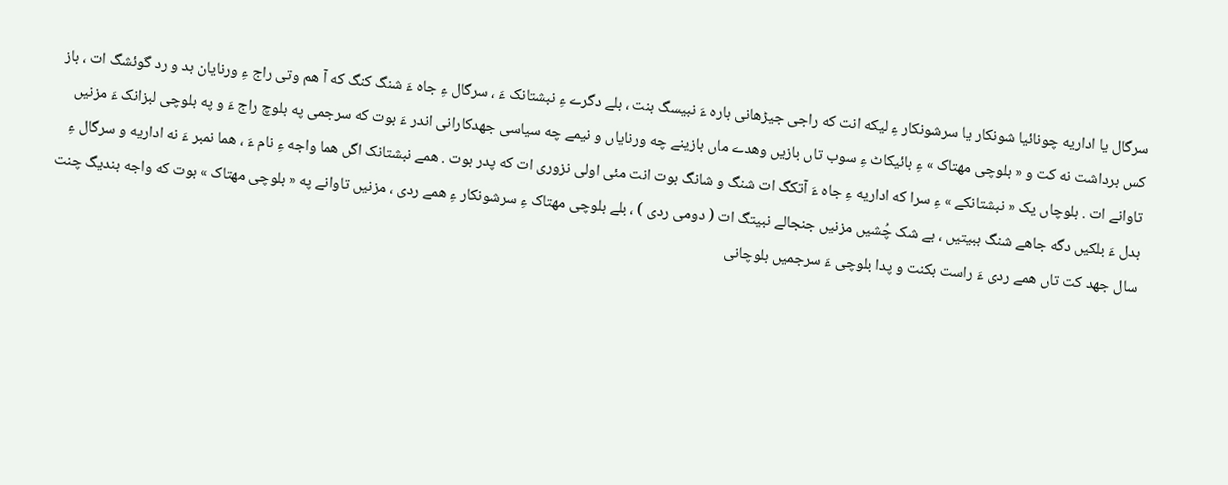سرگال یا اداریه چونائیا شونکار یا سرشونکار ءِ لیکه انت که راجی جیڑهانی باره ءَ نبیسگ بنت ، بلے دگرے ءِ نبشتانک ءَ ، سرگال ءِ جاه ءَ شنگ کنگ که آ هم وتی راج ءِ ورنایان بد و رد گوئشگ ات ، باز کس برداشت نه کت و « بلوچی مهتاک » ءِ بائیکاٹ ءِ سوب تاں بازیں وهدے ماں بازینے چه ورنایاں و نیمے چه سیاسی جهدکارانی اندر ءَ بوت که سرجمی په بلوچ راج ءَ و په بلوچی لبزانک ءَ مزنیں تاوانے ات . بلوچاں یک « نبشتانکے » ءِ سرا که اداریه ءِ جاه ءَ آتکگ ات شنگ و شانگ بوت انت مئی اولی نزوری ات که پدر بوت . همے نبشتانک اگں هما واجه ءِ نام ءَ ، هما نمبر ءَ نه اداریه و سرگال ءِ بدل ءَ بلکیں دگه جاهے شنگ ببیتیں ، بے شک چُشیں مزنیں جنجالے نبیتگ ات ( دومی ردی ) ، بلے بلوچی مهتاک ءِ سرشونکار ءِ همے ردی ، مزنیں تاوانے په « بلوچی مهتاک » بوت که واجه بندیگ چنت سال جهد کت تاں همے ردی ءَ راست بکنت و پدا بلوچی ءَ سرجمیں بلوچانی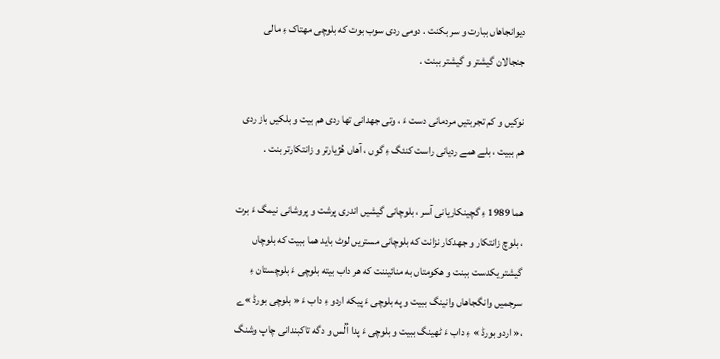دیوانجاهاں ببارت و سر بکنت . دومی ردی سوب بوت که بلوچی مهتاک ءِ مالی جنجالان گیشتر و گیشتر ببنت .

نوکیں و کم تجربتیں مردمانی دست ءَ ، وتی جهدانی تها ردی هم بیت و بلکیں باز ردی هم ببیت ، بلے همے ردیانی راست کنئگ ءِ گوں ، آهاں هُژیارتر و زانتکارتر بنت .

هما 1989 ءِ گچینکاریانی آسر ، بلوچانی گیشیں اندری پرشت و پروشانی نیمگ ءَ برت ، بلوچ زانتکار و جهدکار نزانت که بلوچانی مستریں لوٹ باید هما ببیت که بلوچاں گیشتر یکدست ببنت و هکومتاں به منائیننت که هر داب بیته بلوچی ءَ بلوچستان ءِ سرجمیں وانگجاهاں وانینگ ببیت و په بلوچی ءَ پیکه اردو ءِ داب ءَ « بلوچی بورڈ »ے ،« اردو بورڈ » ءِ داب ءَ ٹهینگ ببیت و بلوچی ءَ پدا اُلُس و دگه تاکبندانی چاپ وشنگ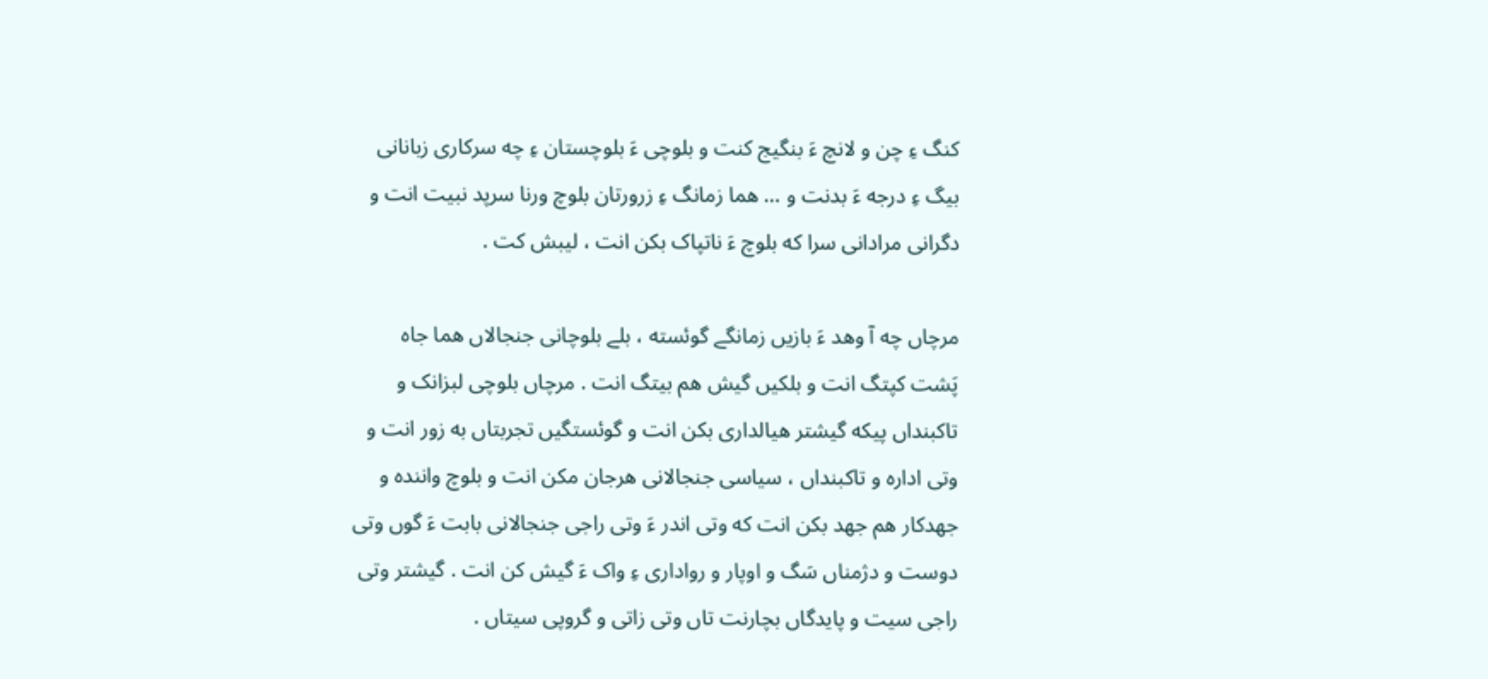کنگ ءِ چن و لانچ ءَ بنگیج کنت و بلوچی ءَ بلوچستان ءِ چه سرکاری زبانانی بیگ ءِ درجه ءَ بدنت و … هما زمانگ ءِ زرورتان بلوچ ورنا سرپد نبیت انت و دگرانی مرادانی سرا که بلوچ ءَ ناتپاک بکن انت ، لیبش کت .

مرچاں چه آ وهد ءَ بازیں زمانگے گوئسته ، بلے بلوچانی جنجالاں هما جاه پَشت کپتگ انت و بلکیں گیش هم بیتگ انت . مرچاں بلوچی لبزانک و تاکبنداں پیکه گیشتر هیالداری بکن انت و گوئستگیں تجربتاں به زور انت و وتی اداره و تاکبنداں ، سیاسی جنجالانی هرجان مکن انت و بلوچ واننده و جهدکار هم جهد بکن انت که وتی اندر ءَ وتی راجی جنجالانی بابت ءَ گوں وتی دوست و دژمناں سَگ و اوپار و رواداری ءِ واک ءَ گیش کن انت . گیشتر وتی راجی سیت و پایدگاں بچارنت تاں وتی زاتی و گروپی سیتاں .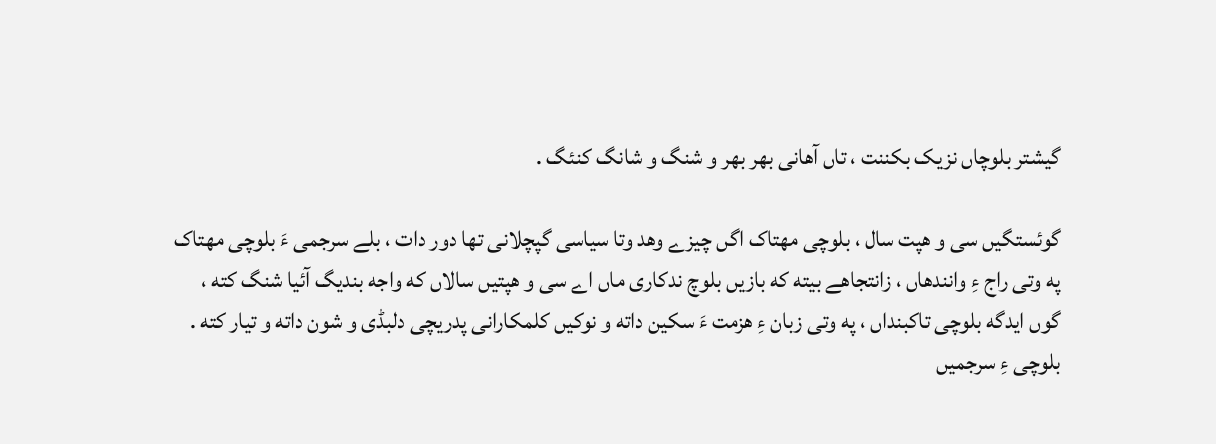گیشتر بلوچاں نزیک بکننت ، تاں آهانی بهر بهر و شنگ و شانگ کنئگ .

گوئستگیں سی و هپت سال ، بلوچی مهتاک اگں چیزے وهد وتا سیاسی گپچلانی تها دور دات ، بلے سرجمی ءَ بلوچی مهتاک په وتی راج ءِ وانندهاں ، زانتجاهے بیته که بازیں بلوچ ندکاری ماں اے سی و هپتیں سالاں که واجه بندیگ آئیا شنگ کته ، گوں ایدگه بلوچی تاکبنداں ، په وتی زبان ءِ هزمت ءَ سکین داته و نوکیں کلمکارانی پدریچی دلبڈی و شون داته و تیار کته . بلوچی ءِ سرجمیں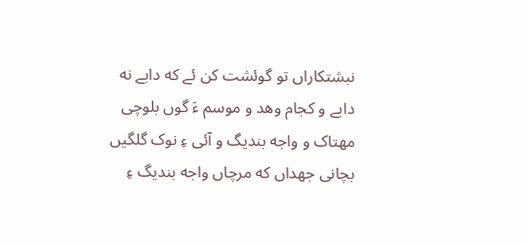نبشتکاراں تو گوئشت کن ئے که دابے نه دابے و کجام وهد و موسم ءَ گوں بلوچی مهتاک و واجه بندیگ و آئی ءِ نوک گلگیں بچانی جهداں که مرچاں واجه بندیگ ءِ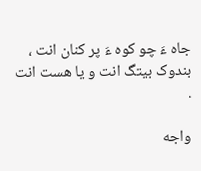جاه ءَ چو کوه ءَ پر کنان انت ، بندوک بیتگ انت و یا هست انت .

واجه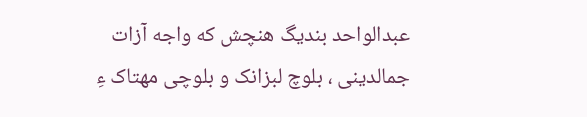عبدالواحد بندیگ هنچش که واجه آزات جمالدینی ، بلوچ لبزانک و بلوچی مهتاک ءِ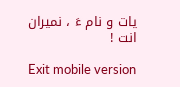یات و نام ءَ ، نمیران انت !

Exit mobile version